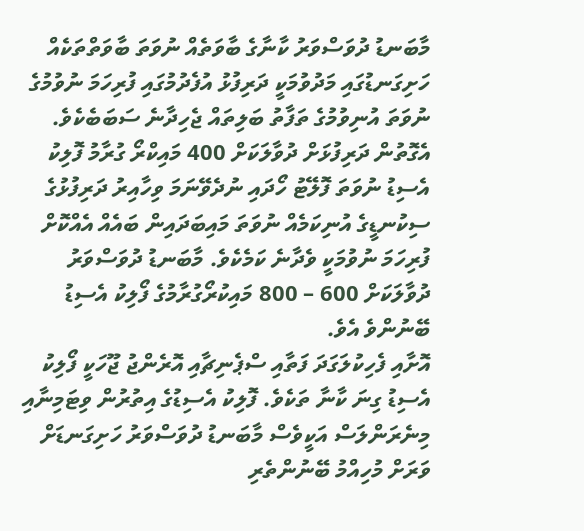މާބަނޑު ދުވަސްވަރު ކާނާގެ ބާވަތެއް ނުވަތަ ބާވަތްތަކެއް ހަށިގަނޑުގައި މަދުވުމަކީ ދަރިފުޅު އުފެދުމުގައި ފުރިހަމަ ނުވުމުގެ ނުވަތަ އުނިވުމުގެ ތަފާތު ބަލިތައް ޖެހިދާނެ ސަބަބެކެވެ.
އެގޮތުން ދަރިފުޅަށް ދުވާލަކަށް 400 މައިކްރޯ ގުރާމު ފޮލިކު އެސިޑު ނުވަތަ ފޮލޭޓު ހޯދައި ނުދެވޭނަމަ ވިހާއިރު ދަރިފުޅުގެ ސިކުނޑީގެ އުނިކަމެއް ނުވަތަ މައިބަދައިން ބައެއް އެއްކޮށް ފުރިހަމަ ނުވުމަކީ ވެދާނެ ކަމެކެވެ. މާބަނޑު ދުވަސްވަރު ދުވާލަކަށް 600 – 800 މައިކުރޯގުރާމުގެ ފޯލިކު އެސިޑު ބޭނުންވެ އެވެ.
އޮށާއި ފެހިކުލަގަދަ ފަތާއި ސްޕެނިޗާއި އޮރެންޖު ޖޫހަކީ ފޯލިކު އެސިޑު ގިނަ ކާނާ ތަކެވެ. ފޮލިކު އެސިޑުގެ އިތުރުން ވިޓަމިނާއި މިނެރަންލަސް އަކީވެސް މާބަނޑު ދުވަސްވަރު ހަށިގަނޑަށް ވަރަށް މުހިއްމު ބޭނުންތެރި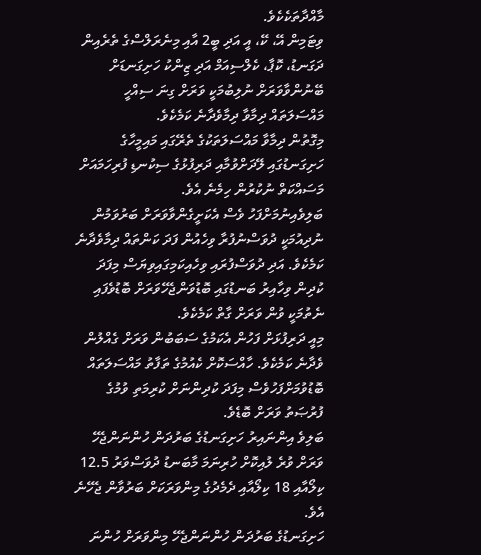މާއްދާތަކެކެވެ.
ވިޓަމިން އޭ، ކޭ، އީ އަދި ބީ2 އާއި މިނެރަލްސްގެ ތެރެއިން ދަގަނޑު، ކޮޕާ، ކެލްސިއަމް އަދި ޒިންކު ހަށިގަނޑަށް ބޭނުންވާވަރަށް ނުލިބުމަކީ ވަރަށް ގިނަ ސިއްހީ މައްސަލަތައް ދިމާވާ ދިމާވެދާނެ ކަމެކެވެ.
މިގޮތުން ދިމާވާ މައްސަލަތަކުގެ ތެރޭގައި މައިމީހާގެ ހަށިގަނޑުގައި ލޭދަށްވުމާއި ދަރިފުޅުގެ ސިކުނޑި ފުރިހަމައަށް މަސައްކަތް ނުކުރުން ހިމެނެ އެވެ.
ބަލިވެއިނުމަށްފަހު ވެސް އެކަށީގެންވާވަރަށް ބަރުވަމުން ނުދިއުމަކީ ދުވަސްނުފުރާ ވިހެއުން ފަދަ ކަންތައް ދިމާވެދާނެ ކަމެކެވެ. އަދި ދުވަސްފުރައި ވިހެއިކަމިގައިވިޔަސް މިފަދަ ކުދިން ވިހާއިރު ބަނޑުގައި ބޮޑުވަންޖެހޭވަރަށް ބޮޑުވެފައި ނެތުމަކީ ވުން ވަރަށް ގާތް ކަމެކެވެ.
މިއީ ދަރިފުޅަށް ފަހުން އެކަމުގެ ސަބަބުން ވަރަށް ގެއްލުން ވެދާނެ ކަމެކެވެ. ހާއްސަކޮށް ކެއުމުގެ ތަފާތު މައްސަލަތައް ބޮޑުވުމަށްފަހުވެސް މިފަދަ ކުދިންނަށް ކުރިމަތި ވުމުގެ ފުރުޞަތު ވަރަށް ބޮޑެވެ.
ބަލިވެ އިންނައިރު ހަށިގަނޑުގެ ބަރުދަން ހުންނަންޖެހޭ ވަރަށް ވުރެ ލުއިކޮށް ހުރިނަމަ މާބަނޑު ދުވަސްވަރު 12.5 ކިލޯއާއި 18 ކިލޯއާއި ދެމެދުގެ މިންވަރަކަށް ބަރުވާން ޖެހޭނެ އެވެ.
ހަށިގަނޑުގެ ބަރުދަން ހުންނަންޖެހޭ މިންވަރަށް ހުންނަ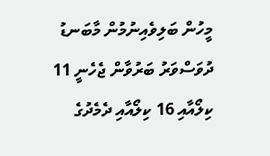މީހުން ބަލިވެއިނުމުން މާބަނޑު ދުވަސްވަރު ބަރުވާން ޖެހެނީ 11 ކިލޯއާއި 16 ކިލޯއާއި ދެމެދުގެ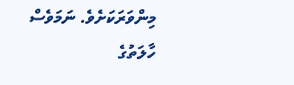މިންވަރަކަށެވެ. ނަމަވެސް ހާލަތުގެ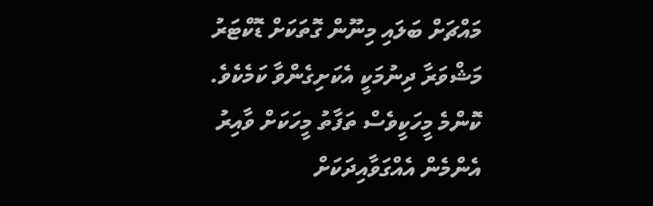މައްޗަށް ބަލައި މިނޫން ގޮތަކަށް ޑޮކްޓަރު މަޝްވަރާ ދިނުމަކީ އެކަށިގެންވާ ކަމެކެވެ. ކޮންމެ މީހަކީވެސް ތަފާތު މީހަކަށް ވާއިރު އެންމެން އެއްގަވާއިދަކަށް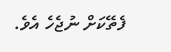ފެތޭކަށް ނުޖެހެ އެވެ.